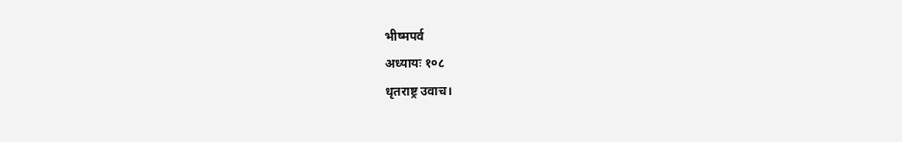भीष्मपर्व
अध्यायः १०८
धृतराष्ट्र उवाच।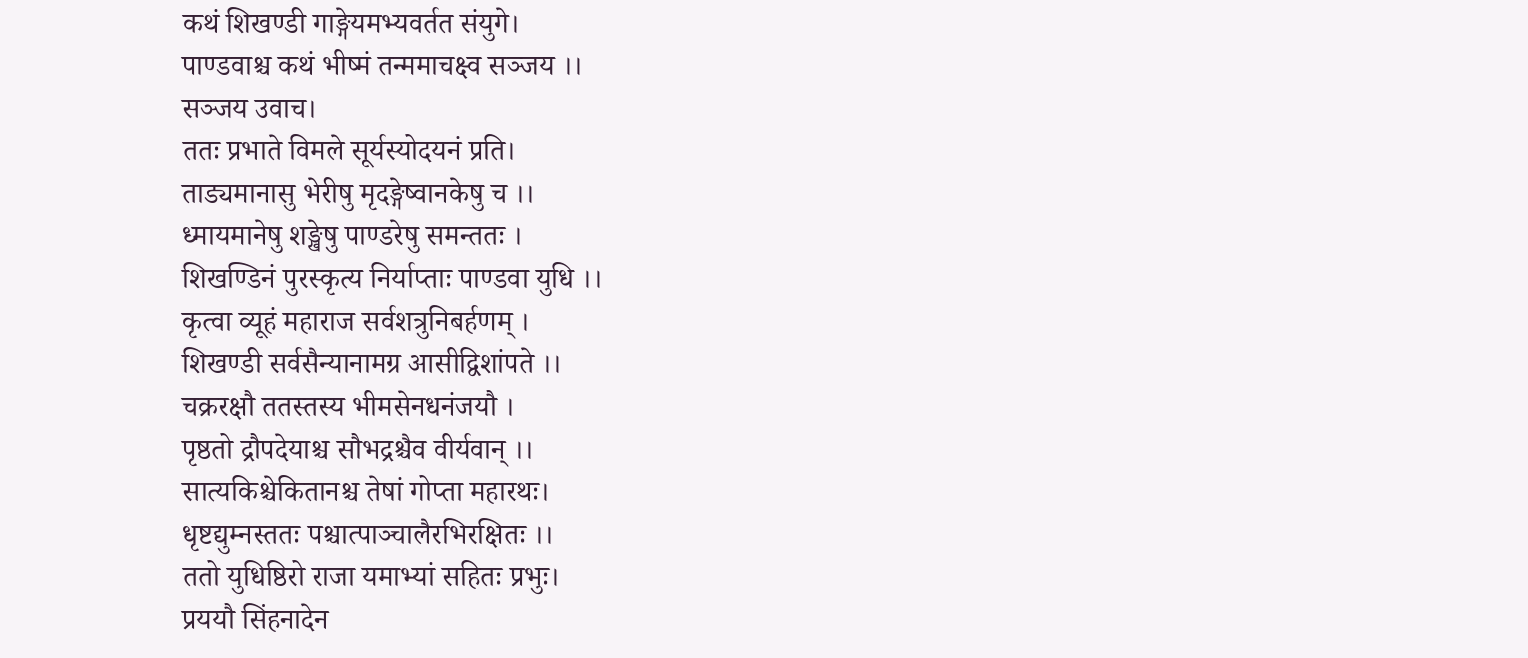कथं शिखण्डी गाङ्गेयमभ्यवर्तत संयुगे।
पाण्डवाश्च कथं भीष्मं तन्ममाचक्ष्व सञ्जय ।।
सञ्जय उवाच।
ततः प्रभाते विमले सूर्यस्योदयनं प्रति।
ताड्यमानासु भेरीषु मृदङ्गेष्वानकेषु च ।।
ध्मायमानेषु शङ्खेषु पाण्डरेषु समन्ततः ।
शिखण्डिनं पुरस्कृत्य निर्याप्ताः पाण्डवा युधि ।।
कृत्वा व्यूहं महाराज सर्वशत्रुनिबर्हणम् ।
शिखण्डी सर्वसैन्यानामग्र आसीद्विशांपते ।।
चक्ररक्षौ ततस्तस्य भीमसेनधनंजयौ ।
पृष्ठतो द्रौपदेयाश्च सौभद्रश्चैव वीर्यवान् ।।
सात्यकिश्चेकितानश्च तेषां गोप्ता महारथः।
धृष्टद्युम्नस्ततः पश्चात्पाञ्चालैरभिरक्षितः ।।
ततो युधिष्ठिरो राजा यमाभ्यां सहितः प्रभुः।
प्रययौ सिंहनादेन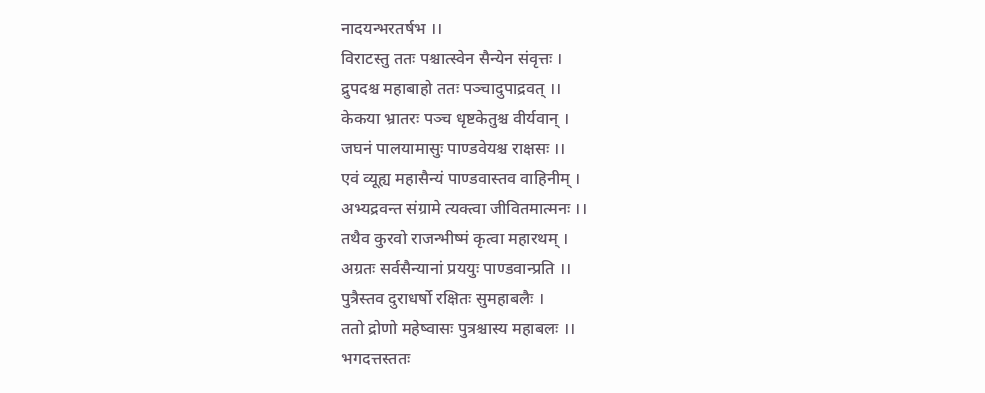नादयन्भरतर्षभ ।।
विराटस्तु ततः पश्चात्स्वेन सैन्येन संवृत्तः ।
द्रुपदश्च महाबाहो ततः पञ्चादुपाद्रवत् ।।
केकया भ्रातरः पञ्च धृष्टकेतुश्च वीर्यवान् ।
जघनं पालयामासुः पाण्डवेयश्च राक्षसः ।।
एवं व्यूह्य महासैन्यं पाण्डवास्तव वाहिनीम् ।
अभ्यद्रवन्त संग्रामे त्यक्त्वा जीवितमात्मनः ।।
तथैव कुरवो राजन्भीष्मं कृत्वा महारथम् ।
अग्रतः सर्वसैन्यानां प्रययुः पाण्डवान्प्रति ।।
पुत्रैस्तव दुराधर्षो रक्षितः सुमहाबलैः ।
ततो द्रोणो महेष्वासः पुत्रश्चास्य महाबलः ।।
भगदत्तस्ततः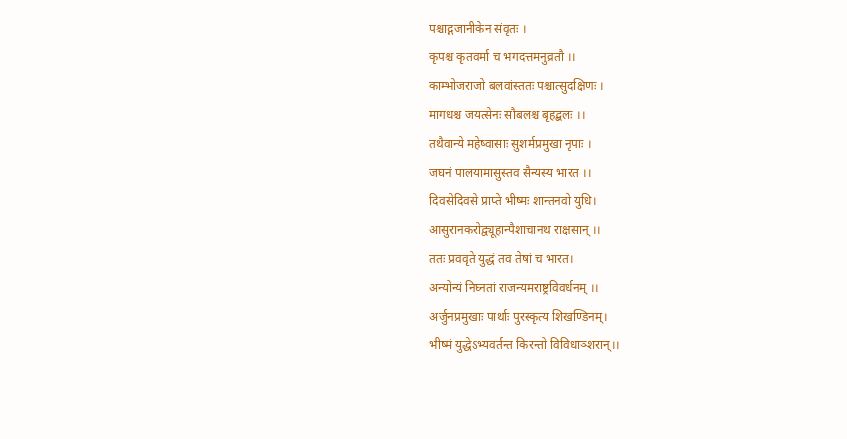पश्चाद्गजानीकेन संवृतः ।
कृपश्च कृतवर्मा च भगदत्तमनुव्रतौ ।।
काम्भोजराजो बलवांस्ततः पश्चात्सुदक्षिणः ।
मागधश्च जयत्सेनः सौबलश्च बृहद्बलः ।।
तथैवान्ये महेष्वासाः सुशर्मप्रमुखा नृपाः ।
जघनं पालयामासुस्तव सैन्यस्य भारत ।।
दिवसेदिवसे प्राप्ते भीष्मः शान्तनवो युधि।
आसुरानकरोद्व्यूहान्पैशाचानथ राक्षसान् ।।
ततः प्रववृते युद्धं तव तेषां च भारत।
अन्योन्यं निघ्नतां राजन्यमराष्ट्रविवर्धनम् ।।
अर्जुनप्रमुखाः पार्थाः पुरस्कृत्य शिखण्डिनम्।
भीष्मं युद्धेऽभ्यवर्तन्त किरन्तो विविधाञ्शरान्।।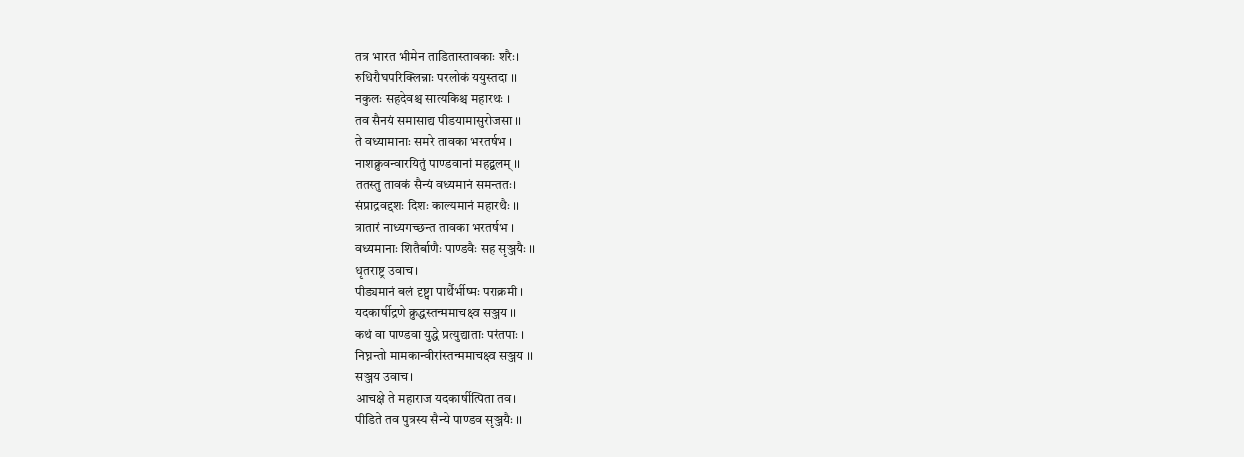तत्र भारत भीमेन ताडितास्तावकाः शरैः।
रुधिरौघपरिक्लिन्नाः परलोकं ययुस्तदा ।।
नकुलः सहदेवश्च सात्यकिश्च महारथः ।
तव सैनयं समासाद्य पीडयामासुरोजसा ।।
ते वध्यामानाः समरे तावका भरतर्षभ ।
नाशक्नुवन्वारयितुं पाण्डवानां महद्बलम् ।।
ततस्तु तावकं सैन्यं वध्यमानं समन्ततः।
संप्राद्रवद्दशः दिशः काल्यमानं महारथैः ।।
त्रातारं नाध्यगच्छन्त तावका भरतर्षभ ।
वध्यमानाः शितैर्बाणैः पाण्डवैः सह सृञ्जयैः ।।
धृतराष्ट्र उवाच।
पीड्यमानं बलं दृष्ट्वा पार्थैर्भीष्मः पराक्रमी ।
यदकार्षीद्रणे क्रुद्धस्तन्ममाचक्ष्व सञ्जय ।।
कथं वा पाण्डवा युद्धे प्रत्युद्याताः परंतपाः ।
निघ्नन्तो मामकान्वीरांस्तन्ममाचक्ष्व सञ्जय ।।
सञ्जय उवाच।
आचक्षे ते महाराज यदकार्षीत्पिता तव।
पीडिते तव पुत्रस्य सैन्ये पाण्डव सृञ्जयैः ।।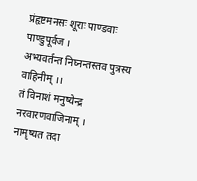प्रंहृष्टमनसः शूराः पाण्डवाः पाण्डुपूर्वज ।
अभ्यवर्तन्त निघ्नन्तस्तव पुत्रस्य वाहिनीम् ।।
तं विनाशं मनुष्येन्द्र नरवारणवाजिनाम् ।
नामृष्यत तदा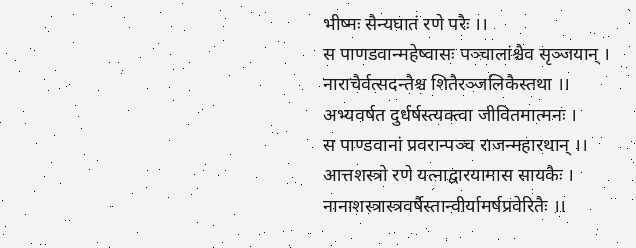भीष्मः सैन्यघातं रणे परैः ।।
स पाणडवान्महेष्वासः पञ्चालांश्चैव सृञ्जयान् ।
नाराचैर्वत्सदन्तैश्च शितैरञ्जलिकैस्तथा ।।
अभ्यवर्षत दुर्धर्षस्त्यक्त्वा जीवितमात्मनः ।
स पाण्डवानां प्रवरान्पञ्च राजन्महारथान् ।।
आत्तशस्त्रो रणे यत्नाद्वारयामास सायकैः ।
नानाशस्त्रास्त्रवर्षैस्तान्वीर्यामर्षप्रवेरितैः ।।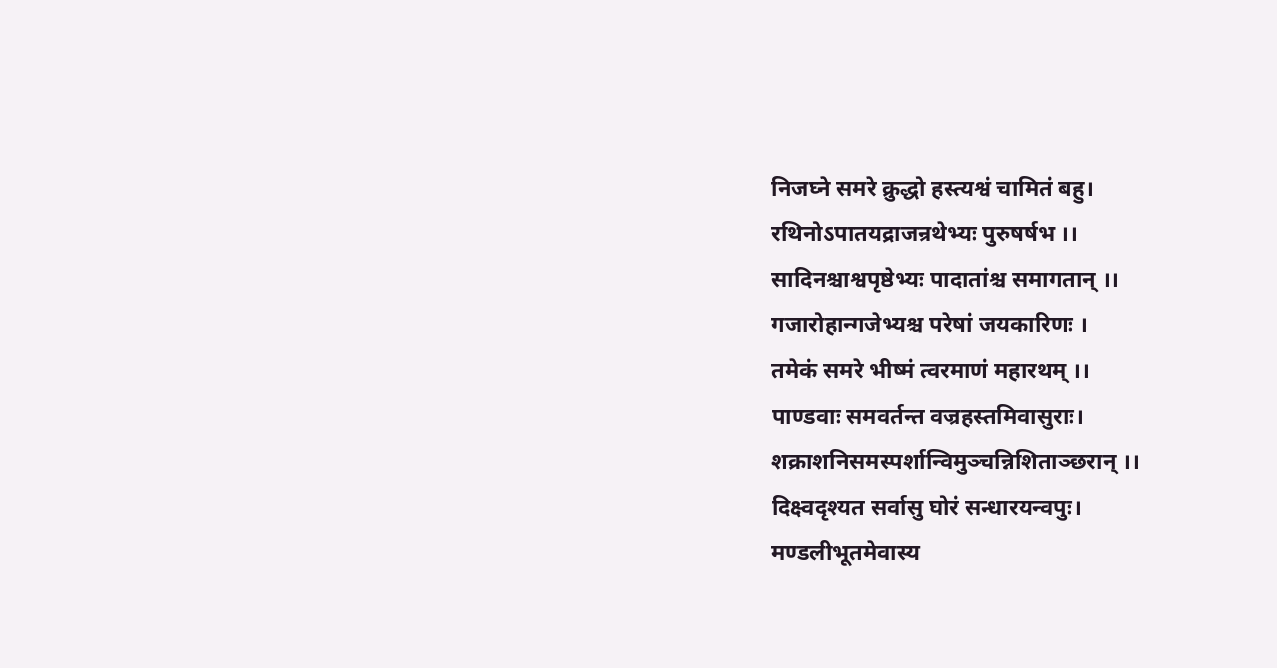निजघ्ने समरे क्रुद्धो हस्त्यश्वं चामितं बहु।
रथिनोऽपातयद्राजन्रथेभ्यः पुरुषर्षभ ।।
सादिनश्चाश्वपृष्ठेभ्यः पादातांश्च समागतान् ।।
गजारोहान्गजेभ्यश्च परेषां जयकारिणः ।
तमेकं समरे भीष्मं त्वरमाणं महारथम् ।।
पाण्डवाः समवर्तन्त वज्रहस्तमिवासुराः।
शक्राशनिसमस्पर्शान्विमुञ्चन्निशिताञ्छरान् ।।
दिक्ष्वदृश्यत सर्वासु घोरं सन्धारयन्वपुः।
मण्डलीभूतमेवास्य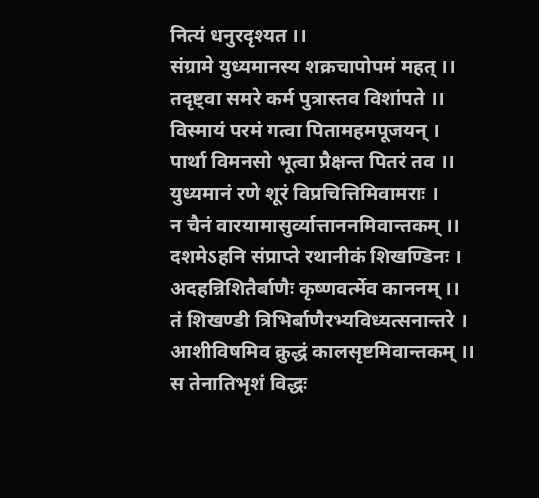नित्यं धनुरदृश्यत ।।
संग्रामे युध्यमानस्य शक्रचापोपमं महत् ।।
तदृष्ट्वा समरे कर्म पुत्रास्तव विशांपते ।।
विस्मायं परमं गत्वा पितामहमपूजयन् ।
पार्था विमनसो भूत्वा प्रैक्षन्त पितरं तव ।।
युध्यमानं रणे शूरं विप्रचित्तिमिवामराः ।
न चैनं वारयामासुर्व्यात्ताननमिवान्तकम् ।।
दशमेऽहनि संप्राप्ते रथानीकं शिखण्डिनः ।
अदहन्निशितैर्बाणैः कृष्णवर्त्मेव काननम् ।।
तं शिखण्डी त्रिभिर्बाणैरभ्यविध्यत्सनान्तरे ।
आशीविषमिव क्रुद्धं कालसृष्टमिवान्तकम् ।।
स तेनातिभृशं विद्धः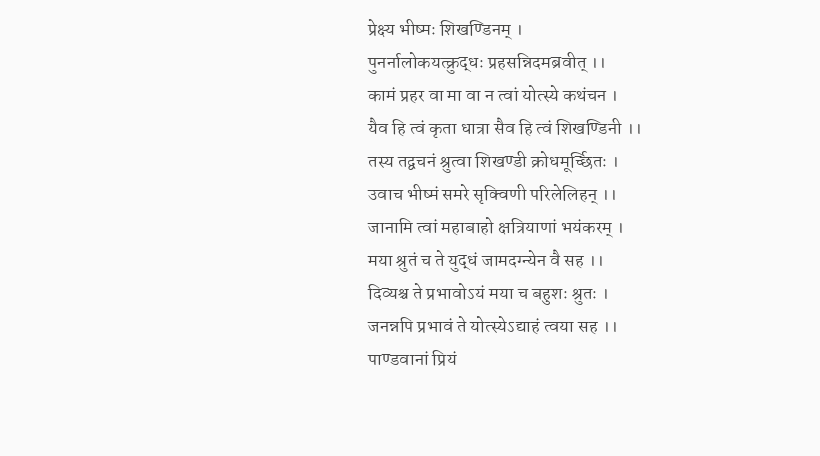प्रेक्ष्य भीष्मः शिखण्डिनम् ।
पुनर्नालोकयत्क्रुद्धः प्रहसन्निदमब्रवीत् ।।
कामं प्रहर वा मा वा न त्वां योत्स्ये कथंचन ।
यैव हि त्वं कृता धात्रा सैव हि त्वं शिखण्डिनी ।।
तस्य तद्वचनं श्रुत्वा शिखण्डी क्रोधमूर्च्छितः ।
उवाच भीष्मं समरे सृक्विणी परिलेलिहन् ।।
जानामि त्वां महाबाहो क्षत्रियाणां भयंकरम् ।
मया श्रुतं च ते युद्धं जामदग्न्येन वै सह ।।
दिव्यश्च ते प्रभावोऽयं मया च बहुशः श्रुतः ।
जनन्नपि प्रभावं ते योत्स्येऽद्याहं त्वया सह ।।
पाण्डवानां प्रियं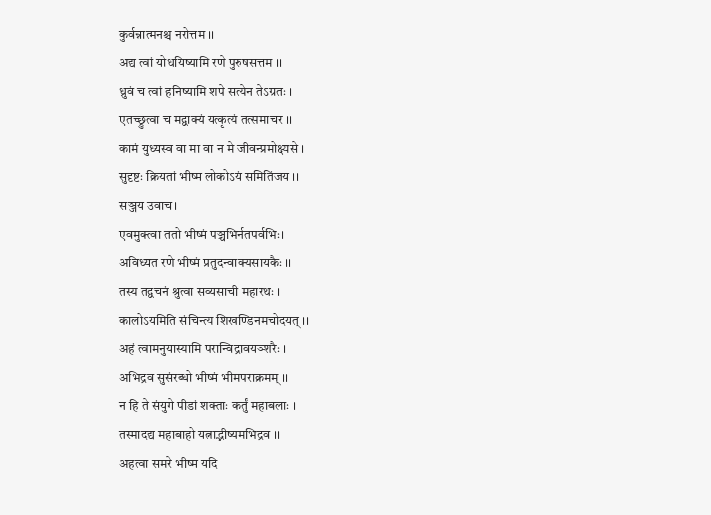कुर्वन्नात्मनश्च नरोत्तम ।।
अद्य त्वां योधयिष्यामि रणे पुरुषसत्तम ।।
ध्रुवं च त्वां हनिष्यामि शपे सत्येन तेऽग्रतः ।
एतच्छ्रुत्वा च मद्वाक्यं यत्कृत्यं तत्समाचर ।।
कामं युध्यस्व वा मा वा न मे जीवन्प्रमोक्ष्यसे ।
सुदृष्टः क्रियतां भीष्म लोकोऽयं समितिंजय ।।
सञ्जय उवाच।
एवमुक्त्वा ततो भीष्मं पञ्चभिर्नतपर्वभिः।
अविध्यत रणे भीष्मं प्रतुदन्वाक्यसायकैः ।।
तस्य तद्वचनं श्रुत्वा सव्यसाची महारथः ।
कालोऽयमिति संचिन्त्य शिखण्डिनमचोदयत् ।।
अहं त्वामनुयास्यामि परान्विद्रावयञ्शरैः ।
अभिद्रव सुसंरब्धो भीष्मं भीमपराक्रमम् ।।
न हि ते संयुगे पीडां शक्ताः कर्तुं महाबलाः ।
तस्मादद्य महाबाहो यत्नाद्भीष्यमभिद्रव ।।
अहत्वा समरे भीष्म यदि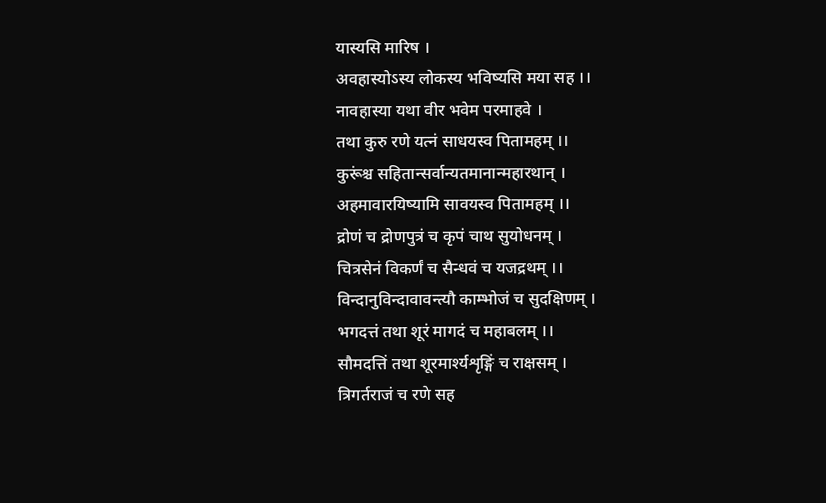यास्यसि मारिष ।
अवहास्योऽस्य लोकस्य भविष्यसि मया सह ।।
नावहास्या यथा वीर भवेम परमाहवे ।
तथा कुरु रणे यत्नं साधयस्व पितामहम् ।।
कुरूंश्च सहितान्सर्वान्यतमानान्महारथान् ।
अहमावारयिष्यामि सावयस्व पितामहम् ।।
द्रोणं च द्रोणपुत्रं च कृपं चाथ सुयोधनम् ।
चित्रसेनं विकर्णं च सैन्धवं च यजद्रथम् ।।
विन्दानुविन्दावावन्त्यौ काम्भोजं च सुदक्षिणम् ।
भगदत्तं तथा शूरं मागदं च महाबलम् ।।
सौमदत्तिं तथा शूरमार्श्यशृङ्गिं च राक्षसम् ।
त्रिगर्तराजं च रणे सह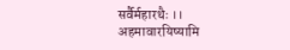सर्वैर्महारथैः ।।
अहमावारयिष्यामि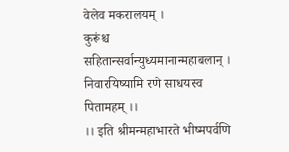वेलेव मकरालयम् ।
कुरूंश्च सहितान्सर्वान्युध्यमानान्महाबलान् ।
निवारयिष्यामि रणे साधयस्व पितामहम् ।।
।। इति श्रीमन्महाभारते भीष्मपर्वणि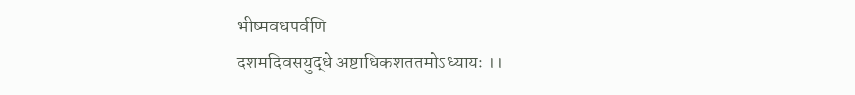भीष्मवधपर्वणि
दशमदिवसयुद्धे अष्टाधिकशततमोऽध्यायः ।।